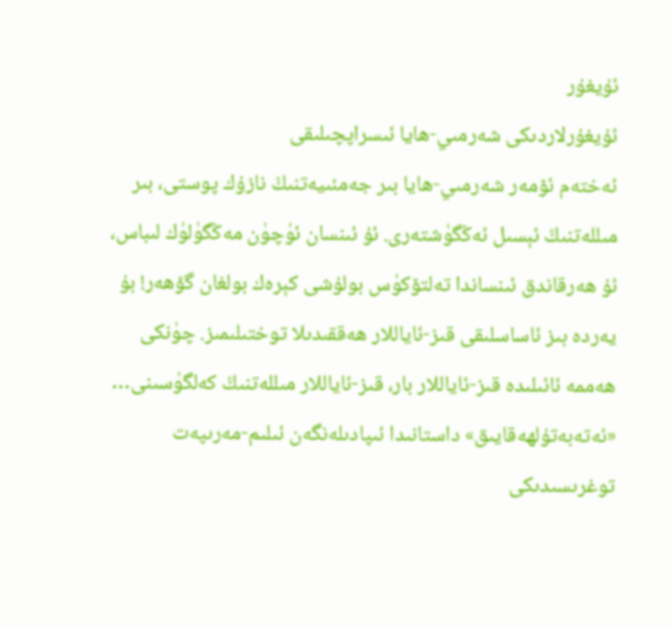ئۇيغۇر
ئۇيغۇرلاردىكى شەرمىي-ھايا ئىسراپچىلىقى
ئەختەم ئۆمەر شەرمىي-ھايا بىر جەمئىيەتنىڭ نازۇك پوستى، بىر مىللەتنىڭ ئېسىل ئەڭگۈشتەرى. ئۇ ئىنسان ئۈچۈن مەڭگۈلۈك لىباس، ئۇ ھەرقاندق ئىنساندا تەلتۆكۈس بولۇشى كېرەك بولغان گۆھەر! بۇ يەردە بىز ئاساسلىقى قىز-ئاياللار ھەققىدىلا توختىلىمىز. چۈنكى ھەممە ئائىلىدە قىز-ئاياللار بار، قىز-ئاياللار مىللەتنىڭ كەلگۈسىنى…
«ئەتەبەتۇلھەقايىق» داستانىدا ئىپادىلەنگەن ئىلىم-مەرىپەت توغرىسىدىكى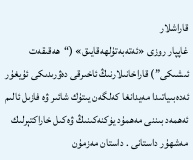قاراشلار
غاپپار روزى «ئەتەبەتۇلھەقايىق» (“ھەقىقەت ئىشىكى”) قاراخانىلارنىڭ ئاخىرقى دەۋرىدىكى ئۇيغۇر ئەدەبىياتىدا مەيدانغا كەلگەن يىتۇك شائىر ۋە فازىل ئالىم ئەھمەد بىننى مەھمۇد يۈكنەكىنىڭ ۋەكىل خاراكتېرلىك مەشھۇر داستانى . داستان مەزمۇن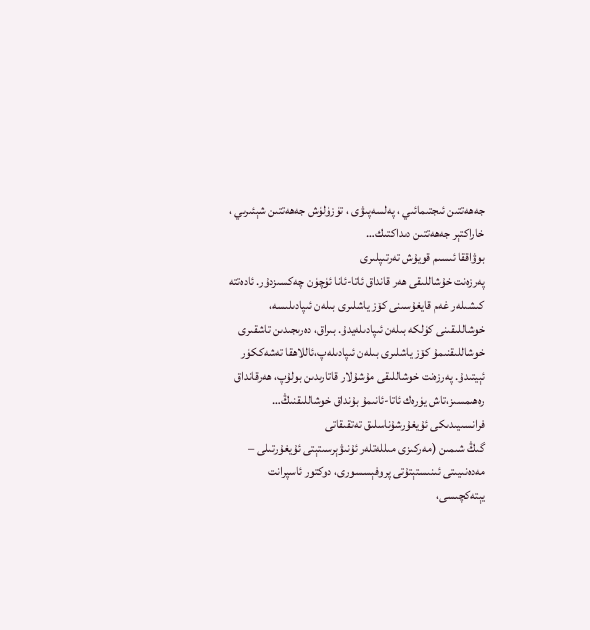جەھەتتىن ئىجتىمائىي ، پەلسەپىۋى ، تۈزۈلۈش جەھەتتىن شېئىرىي ، خاراكتېر جەھەتتىن دىداكتىك…
بوۋاققا ئىسىم قويۇش تەرتىپلىرى
پەرزەنت خۇشاللىقى ھەر قانداق ئاتا-ئانا ئۈچۈن چەكسىزدۇر. ئادەتتە كىشىلەر غەم قايغۇسىنى كۆز ياشلىرى بىلەن ئىپادىلىسە، خوشاللىقىنى كۈلكە بىلەن ئىپادىلەيدۇ. بىراق، دەرىجىدىن تاشقىرى خوشاللىقنىمۇ كۆز ياشلىرى بىلەن ئىپادىلەپ،ئاللاھقا تەشەككۈر ئېيتىدۇ. پەرزەنت خوشاللىقى مۇشۇلار قاتارىدىن بولۇپ، ھەرقانداق رەھىمسىز،تاش يۈرەك ئاتا-ئانىمۇ بۇنداق خوشاللىقنىڭ…
فرانسىيىدىكى ئۇيغۇرشۇناسلىق تەتقىقاتى
گىڭ شىمىن (مەركىزى مىللەتلەر ئۇنىۋېرسىتېتى ئۇيغۇرتىلى – مەدەنىيىتى ئىنىستېتۇتى پروفېسسورى، دوكتور ئاسپرانت يېتەكچىسى،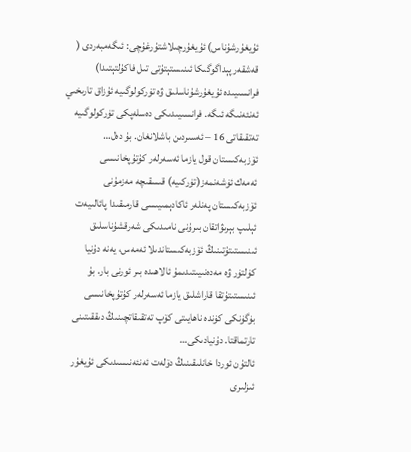ئۇيغۇرشۇناس) ئۇيغۇرچىلاشتۇرغۇچى: ئىگەمبەردى ( قەشقەر پېداگوگىكا ئىنىستېتۇتى تىل فاكۇلتېتىدا) فرانسىيىدە ئۇيغۇرشۇناسلىق ۋە تۈركولوگىيە ئۇزاق تارىخىي ئەنئەنىگە ئىگە. فرانسىيىدىكى دەسلەپكى تۈركولوگىيە تەتقىقاتى 16 – ئەسىردىن باشلانغان. بۇ دەل…
ئۆزبەكىستان قول يازما ئەسەرلەر كۇتۇپخانىسى
ئەمەك ئۈشەنمەز(تۈركىيە) قىسقىچە مەزمۇنى ئۆزبەكىستان پەنلەر ئاكادېمىيىسى قارمىقىدا پائالىيەت ئېلىپ بېرىۋاتقان بىرۇنى نامىدىكى شەرقشۇناسلىق ئىنىستىتۇتىنىڭ ئۆزبەكىستاندىلا ئەمەس، يەنە دۇنيا كۈلتۈر ۋە مەدەنىيىتىدىمۇ ئالاھىدە بىر ئورنى بار. بۇ ئىنىستىتۇتقا قاراشلىق يازما ئەسەرلەر كۇتۇپخانىسى بۈگۈنكى كۈندە ناھايىتى كۆپ تەتقىقاتچىنىڭ دىققىتىنى تارتماقتا. دۇنيادىكى…
ئالتۇن ئوردا خانلىقىنىڭ دۆلەت ئەنئەنىسىدىكى ئۇيغۇر ئىزلىرى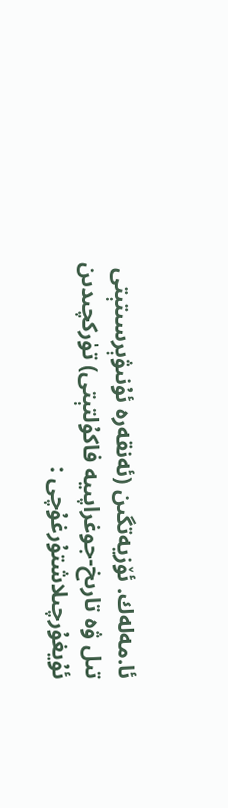ئا.مەلەك. ئۆزيەتگىن (ئەنقەرە ئۇنىۋېرسىتېتى تىل ۋە تارىخ-جوغراپىيە فاكۇلتېتى) تۈركچىدىن ئۇيغۇرچىلاشتۇرغۇچى :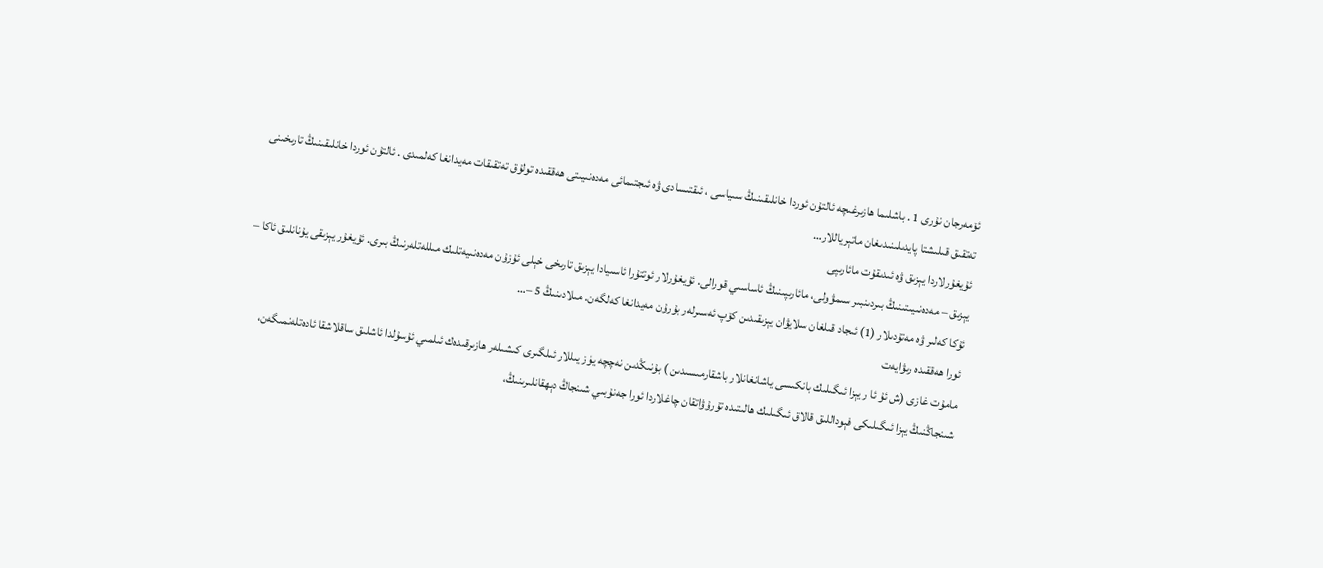ئۆمەرجان نۇرى 1 . باشلىما ھازىرغىچە ئالتۇن ئوردا خانلىقىنىڭ سىياسى ، ئىقتىسادى ۋە ئىجتىمائى مەدەنىيىتى ھەققىدە تولۇق تەتقىقات مەيدانغا كەلمىدى . ئالتۇن ئوردا خانلىقىنىڭ تارىخىنى تەتقىق قىلىشتا پايدىلىنىدىغان ماتېرياللار…
ئۇيغۇرلاردا يېزىق ۋە ئىدىقۇت مائارىپى
يېزىق – مەدەنىيىتىنىڭ بىردىنبىر سىمۋولى، مائارىپىنىڭ ئاساسىي قورالى. ئۇيغۇرلار ئوتتۇرا ئاسىيادا يېزىق تارىخى خېلى ئۇزۇن مەدەنىيەتلىك مىللەتلەرنىڭ بىرى. ئۇيغۇر يېزىقى يۇنانلىق ئاكا – ئۇكا كەلىر ۋە مەتۇدىلار (1) ئىجاد قىلغان سلايۋان يېزىقىدىن كۆپ ئەسىرلەر بۇرۇن مەيدانغا كەلگەن. مىلادىنىڭ 5 –…
ئورا ھەققىدە رىۋايەت
مامۇت غازى (ش ئۇ ئا ر يېزا ئىگىلىك بانكىسى ياشانغانلار باشقارمىسىدىن ) بۇنىڭدىن نەچچە يۈز يىللار ئىلگىرى كىشىلەر ھازىرقىدەك ئىلمىي ئۇسۇلدا ئاشلىق ساقلاشقا ئادەتلەنمىگەن، شىنجاڭنىڭ يېزا ئىگىلىكى فېوداللىق قالاق ئىگىلىك ھالىتىدە تۇرۇۋاتقان چاغلاردا ئورا جەنۇبىي شىنجاڭ دېھقانلىرىنىڭ،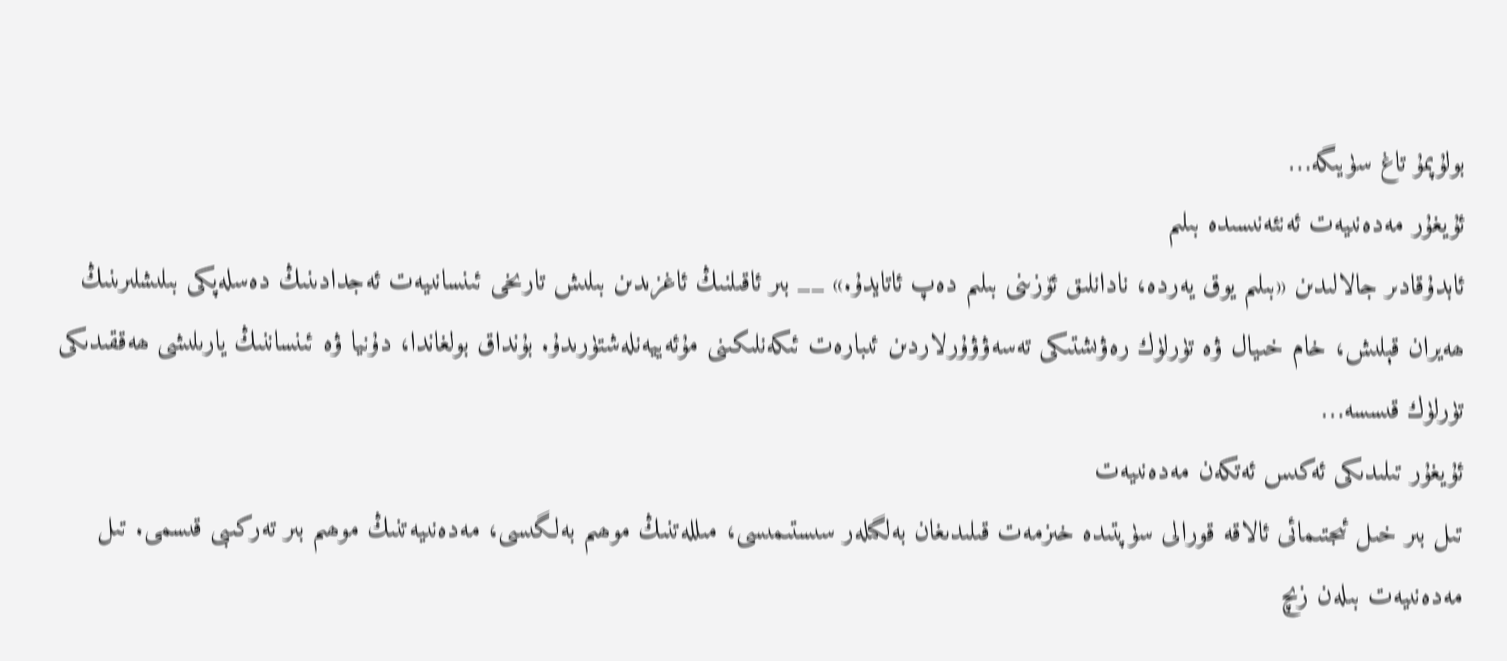بولۇپمۇ تاغ سۈيىگە…
ئۇيغۇر مەدەنىيەت ئەنئەنىسىدە بىلىم
ئابدۇقادىر جالالىدىن «بىلىم يوق يەردە، نادانلىق ئۆزىنى بىلىم دەپ ئاتايدۇ.» __ بىر ئاقىلنىڭ ئاغزىدىن بىلىش تارىخى ئىنسانىيەت ئەجدادىنىڭ دەسلەپكى بىلىشلىرىنىڭ ھەيران قېلىش، خام خىيال ۋە تۈرلۈك رەۋىشتىكى تەسەۋۋۇرلاردىن ئىبارەت ئىكەنلىكىنى مۇئەييەنلەشتۈرىدۇ. بۇنداق بولغاندا، دۇنيا ۋە ئىنساننىڭ يارىلىشى ھەققىدىكى تۈرلۈك قىسسە…
ئۇيغۇر تىلىدىكى ئەكىس ئەتكەن مەدەنىيەت
تىل بىر خىل ئىجتىمائى ئالاقە قورالى سۈپتىدە خىزمەت قىلىدىغان بەلگىلەر سىستىمىسى، مىللەتنىڭ موھىم بەلگىسى، مەدەنىيەتنىڭ موھىم بىر تەركىبى قىسمى. تىل مەدەنىيەت بىلەن زىچ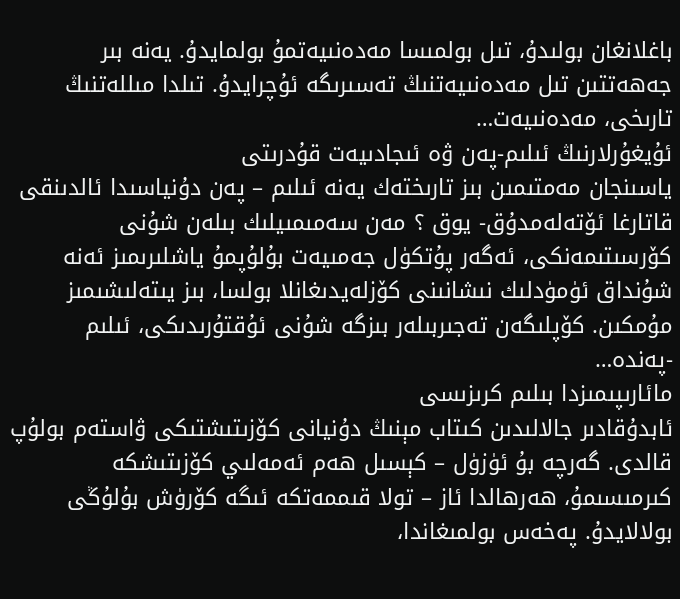باغلانغان بولىدۇ، تىل بولمىسا مەدەنىيەتمۇ بولمايدۇ. يەنە بىر جەھەتتىن تىل مەدەنىيەتنىڭ تەسىرىگە ئۇچرايدۇ. تىلدا مىللەتنىڭ تارىخى، مەدەنىيەت…
ئۇيغۇرلارنىڭ ئىلىم-پەن ۋە ئىجادىيەت قۇدرىتى
ياسىنجان مەمتىمىن بىز تارىختەك يەنە ئىلىم – پەن دۇنياسىدا ئالدىنقى قاتارغا ئۆتەلەمدۇق- يوق ؟ مەن سەمىمىيلىك بىلەن شۇنى كۆرسىتىمەنكى، ئەگەر پۇتكۈل جەمىيەت بۇلۇپمۇ ياشلىرىمىز ئەنە شۇنداق ئۈمۈدلىك نىشانىنى كۆزلەيدىغانلا بولسا، بىز يىتەلىشىمىز مۇمكىن. كۆپلىگەن تەجىربىلەر بىزگە شۇنى ئۇقتۇرىدىكى، ئىلىم -پەندە…
مائارىپىمىزدا بىلىم كرىزىسى
ئابدۇقادىر جالالىدىن كىتاب مېنىڭ دۇنيانى كۆزىتىشتىكى ۋاستەم بولۇپ قالدى. گەرچە بۇ ئۈزۈل – كېسىل ھەم ئەمەلىي كۆزىتىشكە كىرمىسىمۇ، ھەرھالدا ئاز – تولا قىممەتكە ئىگە كۆرۈش بۇلۇڭى بولالايدۇ. پەخەس بولمىغاندا،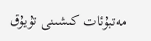مەتبۇئات كىشىنى تۇيۇق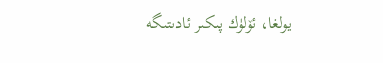يولغا، ئۆلۈك پىكىر ئادىتىگە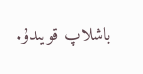باشلاپ قويىدۇ.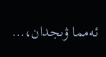ئەمما ۋىجدان،…